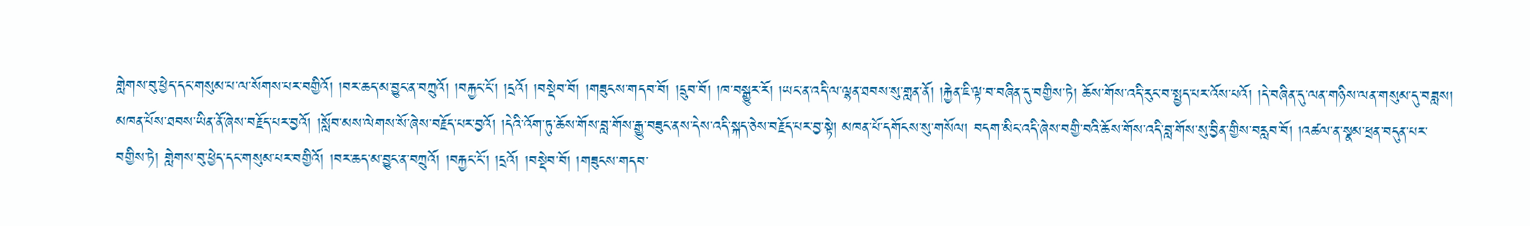གླེགས་བུ་ཕྱེད་དང་གསུམ་པ་ལ་སོགས་པར་བགྱིའོ། །བར་ཆད་མ་བྱུང་ན་བཀྲུའོ། །བརྐྱང་ངོ་། །དྲའོ། །བསྡེབ་བོ། །གཟུངས་གདབ་བོ། །དྲུབ་བོ། །ཁ་བསྒྱུར་རོ། །ཡང་ན་འདི་ལ་ལྷན་ཐབས་སུ་གླན་ནོ། །རྐྱེན་ཇི་ལྟ་བ་བཞིན་དུ་བགྱིས་ཏེ། ཆོས་གོས་འདི་རུང་བ་སྤྱད་པར་འོས་པའོ། །དེ་བཞིན་དུ་ལན་གཉིས་ལན་གསུམ་དུ་བཟླས། མཁན་པོས་ཐབས་ཡིན་ནོ་ཞེས་བརྗོད་པར་བྱའོ། །སློབ་མས་ལེགས་སོ་ཞེས་བརྗོད་པར་བྱའོ། །དེའི་འོག་ཏུ་ཆོས་གོས་བླ་གོས་རྒྱུ་བཟུང་ནས་དེས་འདི་སྐད་ཅེས་བརྗོད་པར་བྱ་སྟེ། མཁན་པོ་དགོངས་སུ་གསོལ། བདག་མིང་འདི་ཞེས་བགྱི་བའི་ཆོས་གོས་འདི་བླ་གོས་སུ་བྱིན་གྱིས་བརླབ་བོ། །འཚལ་ན་སྣམ་ཕྲན་བདུན་པར་བགྱིས་ཏེ། གླེགས་བུ་ཕྱེད་དང་གསུམ་པར་བགྱིའོ། །བར་ཆད་མ་བྱུང་ན་བཀྲུའོ། །བརྐྱང་ངོ་། །དྲའོ། །བསྡེབ་བོ། །གཟུངས་གདབ་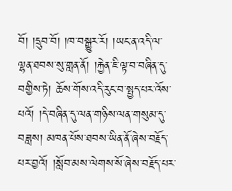བོ། །དྲུབ་བོ། །ཁ་བསྒྱུར་རོ། །ཡང་ན་འདི་ལ་ལྷན་ཐབས་སུ་གླན་ནོ། །རྐྱེན་ཇི་ལྟ་བ་བཞིན་དུ་བགྱིས་ཏེ། ཆོས་གོས་འདི་རུང་བ་སྤྱད་པར་འོས་པའོ། །དེ་བཞིན་དུ་ལན་གཉིས་ལན་གསུམ་དུ་བཟླས། མཁན་པོས་ཐབས་ཡིན་ནོ་ཞེས་བརྗོད་པར་བྱའོ། །སློབ་མས་ལེགས་སོ་ཞེས་བརྗོད་པར་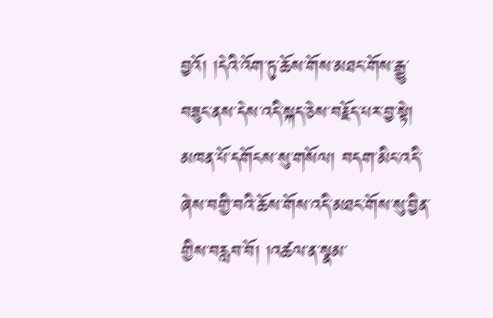བྱའོ། །དེའི་འོག་ཏུ་ཆོས་གོས་མཐང་གོས་རྒྱུ་བཟུང་ནས་དེས་འདི་སྐད་ཅེས་བརྗོད་པར་བྱ་སྟེ། མཁན་པོ་དགོངས་སུ་གསོལ། བདག་མིང་འདི་ཞེས་བགྱི་བའི་ཆོས་གོས་འདི་མཐང་གོས་སུ་བྱིན་གྱིས་བརླབ་བོ། །འཚལ་ན་སྣམ་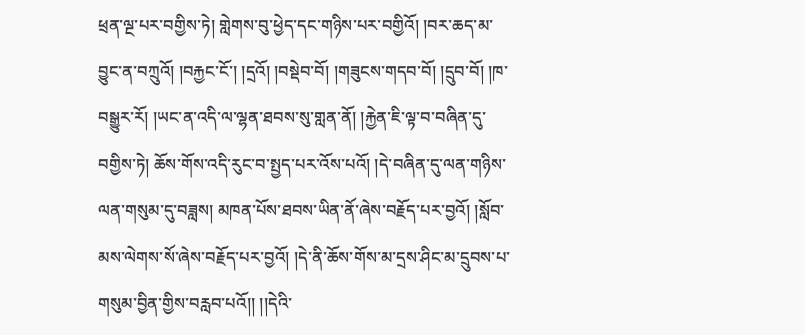ཕྲན་ལྔ་པར་བགྱིས་ཏེ། གླེགས་བུ་ཕྱེད་དང་གཉིས་པར་བགྱིའོ། །བར་ཆད་མ་བྱུང་ན་བཀྲུའོ། །བརྐྱང་ངོ་། །དྲའོ། །བསྡེབ་བོ། །གཟུངས་གདབ་བོ། །དྲུབ་བོ། །ཁ་བསྒྱུར་རོ། །ཡང་ན་འདི་ལ་ལྷན་ཐབས་སུ་གླན་ནོ། །རྐྱེན་ཇི་ལྟ་བ་བཞིན་དུ་བགྱིས་ཏེ། ཆོས་གོས་འདི་རུང་བ་སྤྱད་པར་འོས་པའོ། །དེ་བཞིན་དུ་ལན་གཉིས་ལན་གསུམ་དུ་བཟླས། མཁན་པོས་ཐབས་ཡིན་ནོ་ཞེས་བརྗོད་པར་བྱའོ། །སློབ་མས་ལེགས་སོ་ཞེས་བརྗོད་པར་བྱའོ། །དེ་ནི་ཆོས་གོས་མ་དྲས་ཤིང་མ་དྲུབས་པ་གསུམ་བྱིན་གྱིས་བརླབ་པའོ།། །།དེའི་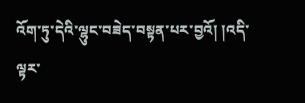འོག་ཏུ་དེའི་ལྷུང་བཟེད་བསྟན་པར་བྱའོ། །འདི་ལྟར་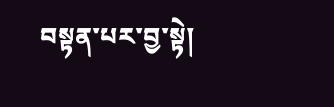བསྟན་པར་བྱ་སྟེ།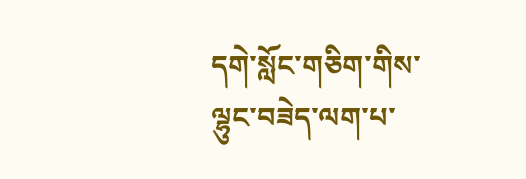དགེ་སློང་གཅིག་གིས་ལྷུང་བཟེད་ལག་པ་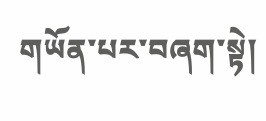གཡོན་པར་བཞག་སྟེ།